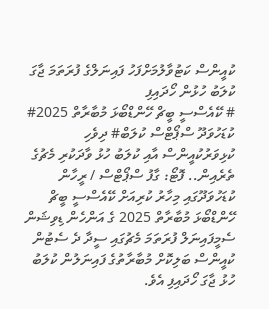ކުއީންސް ކަޓުވާލުމަށްފަހު ފައިނަލްގެ ފުރަތަމަ ޖާގަ ކުލަބު ހުޅުން ހޯދައިފި
# ކޭއެސްސީ ބީޗް ހޭންޑްބޯޅަ މުބާރާތް 2025# ކުޑަހުވަދޫ ސްޕޯޓްސް ކުލަބް# ދިވެހި ކުޅިވަރުކުއީންސް އާއި ކުލަބު ހުޅު ވާދަކުރި މެޗުގެ ތެރެއިން.. ފޮޓޯ: ގާފު ސްޕޯޓްސް / ރީހާން
ކުޑަހުވަދޫގައި މިހާރު ކުރިއަށް ކޭއެސްސީ ބީޗް ހޭންޑްބޯޅަ މުބާރާތް 2025 ގެ އަންހެން ޑިވިޝަން ސެމީފައިނަލް ފުރަތަމަ މެޗުގައި ސީދާ ދެ ސެޓުން ކުއީންސް ބަލިކޮށް މުބާރާތުގެ ފައިނަލުން ކުލަބު ހުޅު ޖާގަ ހޯދައިފި އެވެ.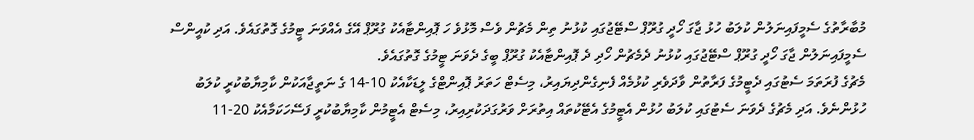މުބާރާތުގެ ސެމީފައިނަލުން ކުލަބު ހުޅު ޖާގަ ހޯދީ ގުރޫޕް ސްޓޭޖުގައި ކުޅުނު ތިން މެޗުން ވެސް މޮޅުވެ ހަ ޕޮއިންޓާއެކު ގުރޫޕް އޭގެ އެއްވަނަ ޓީމުގެ ގޮތުގައެވެ. އަދި ކުއީންސް ސެމީފައިނަލުން ޖާގަ ހޯދީ ގުރޫޕް ސްޓޭޖުގައި ކުޅުނު ދެމެޗުން ހޯދި ދެ ޕޮއިންޓާއެކު ގުރޫޕް ބީގެ ދެވަނަ ޓީމުގެ ގޮތުގައެވެ.
މެޗުގެ ފުރަތަމަ ސެޓުގައި ދެޓީމުގެ ފަރާތުން ވާދަވެރި ކުޅުމެއް ފެނިގެންދިޔައިރު، މިސެޓް ހަތަރު ޕޮއިންޓްގެ ލީޑަކާއެކު 10-14 ގެ ނަތީޖާއަކުން ކާމިޔާބުކުރީ ކުލަބު ހުޅުންނެވެ. އަދި މެޗުގެ ދެވަނަ ސެޓުގައި ކުލަބު ހުޅުން އެޓީމުގެ އެޓޭކުތައް އިތުރަށް ވަރުގަދަކުރިއިރު، މިސެޓް އެޓީމުން ކާމިޔާބުކުރީ ފަސޭހަކަމާއެކު 20-11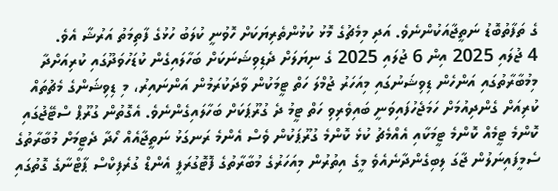ގެ ތަފާތުބޮޑު ނަތީޖާއަކުންނެވެ. އަދި މިމެޗުގެ މޮޅު ކުޅުންތެރިޔަކަށް ހޮވުނީ ކުލަބު ހުޅުގެ ފާތިމަތު އަރުޝާ އެވެ.
4 ޖުލައި 2025 އިން 6 ޖުލައި 2025 ގެ ނިޔަލަށް ދެޑިވިޝަނަކަށް ބަހާލައިގެން ކުޑަހުވަދޫގައި ކުރިއަށްދާ މިމުބާރާތުގައި އަންހެން ޑިވިޝަނުގައި މިއަހަރު ޖުމްލަ ހަތް ޓީމަކުން ވާދަކުރަމުން އަންނައިރު، މި ޑިވިޝަންގެ މެޗުތައް ކުރިއަށް ގެންދިއުމަށް ހަމަޖެހުފައިވަނީ ބައިވެރިވި ހަތް ޓީމު ދެ ގުރޫޕަކަށް ބަހާލައިގެންނެވެ. އެގޮތުން ގުރޫޕް ސްޓޭޖުގައި ކޮންމެ ޓީމެއް ކޮންމެ ޓީމަކާއި އެއްމެޗު ކުޅެ ކޮންމެ ގުރޫޕަކުން ވެސް އެންމެ ރަނގަޅު ނަތީޖާއެއް ހޯދާ ދެޓީމަށް މުބާރާތުގެ ސެމީފައިނަލުން ޖާގަ ލިބިގެންދާނެއެވެ މީގެ އިތުރުން މިއަހަރުގެ މުބާރާތުގެ ފޮޓޮގުރަފީ އެންޑް ގުރެފިކްސް ޕާޓްނާގެ ގޮތުގައި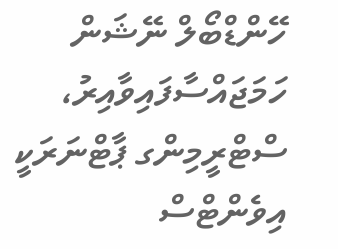ހޭންޑްބޯލް ނޭޝަން ހަމަޖައްސާފައިވާއިރު، ސްޓްރީމިންގ ޕާޓްނަރަކީ އިވެންޓްސް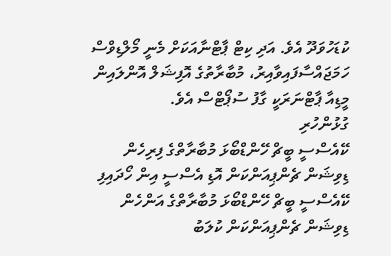ކުޑަހުވަދޫ އެވެ. އަދި ކިޓް ޕާޓްނާއަކަށް މެނީ މޯލްޑިވްސް ހަމަޖައްސާފައިވާއިރު، މުބާރާތުގެ އޮފިޝަލް އޮންލައިން މީޑިއާ ޕާޓްނަރަކީ ގާފު ސުޕޯޓްސް އެވެ.
ގުޅުންހުރި
ކޭއެސްސީ ބީޗް ހޭންޑްބޯޅަ މުބާރާތްގެ ފިރިހެން ޑިވިޝަން ޗެންޕިއަންކަން އޮޑި އެސްސީ އިން ހޯދައިފި
ކޭއެސްސީ ބީޗް ހޭންޑްބޯޅަ މުބާރާތްގެ އަންހެން ޑިވިޝަން ޗެންޕިއަންކަން ކުލަބު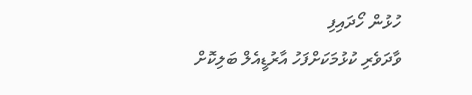ހުޅުން ހޯދައިފި
ވާދަވެރި ކުޅުމަކަށްފަހު އާރުޑީއެލް ބަލިކޮށް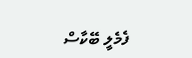ފެމެލީ ބޭކާސް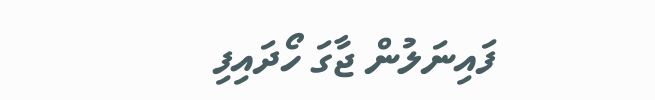ފައިނަލުން ޖާގަ ހޯދައިފި